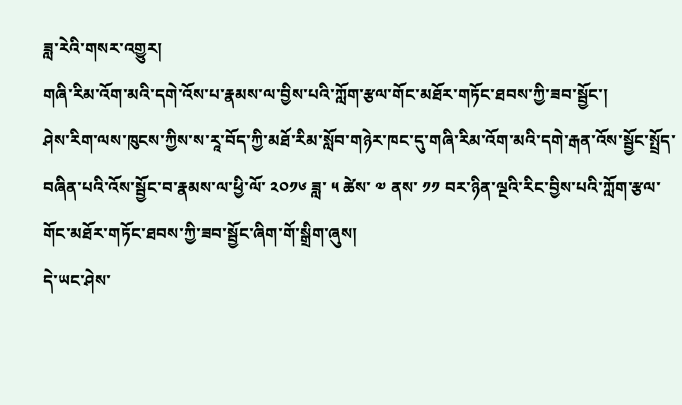ཟླ་རེའི་གསར་འགྱུར།
གཞི་རིམ་འོག་མའི་དགེ་འོས་པ་རྣམས་ལ་བྱིས་པའི་ཀློག་རྩལ་གོང་མཐོར་གཏོང་ཐབས་ཀྱི་ཟབ་སྦྱོང་།
ཤེས་རིག་ལས་ཁུངས་ཀྱིས་ས་རཱ་བོད་ཀྱི་མཐོ་རིམ་སློབ་གཉེར་ཁང་དུ་གཞི་རིམ་འོག་མའི་དགེ་རྒན་འོས་སྦྱོང་སྤྲོད་བཞིན་པའི་འོས་སྦྱོང་བ་རྣམས་ལ་ཕྱི་ལོ་ ༢༠༡༦ ཟླ་ ༥ ཚེས་ ༧ ནས་ ༡༡ བར་ཉིན་ལྔའི་རིང་བྱིས་པའི་ཀློག་རྩལ་གོང་མཐོར་གཏོང་ཐབས་ཀྱི་ཟབ་སྦྱོང་ཞིག་གོ་སྒྲིག་ཞུས།
དེ་ཡང་ཤེས་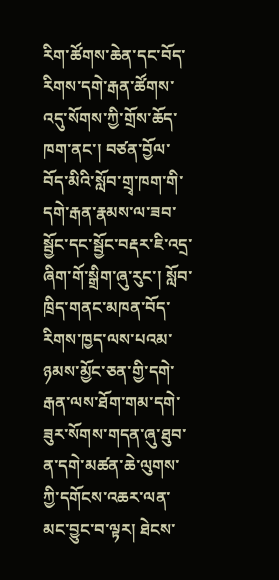རིག་ཚོགས་ཆེན་དང་བོད་རིགས་དགེ་རྒན་ཚོགས་འདུ་སོགས་ཀྱི་གྲོས་ཆོད་ཁག་ནང་། བཙན་བྱོལ་བོད་མིའི་སློབ་གྲྭ་ཁག་གི་དགེ་རྒན་རྣམས་ལ་ཟབ་སྦྱོང་དང་སྦྱོང་བརྡར་ཇི་འདྲ་ཞིག་གོ་སྒྲིག་ཞུ་རུང་། སློབ་ཁྲིད་གནང་མཁན་བོད་རིགས་ཁྱད་ལས་པའམ་ཉམས་མྱོང་ཅན་གྱི་དགེ་རྒན་ལས་ཐོག་གམ་དགེ་ཟུར་སོགས་གདན་ཞུ་ཐུབ་ན་དགེ་མཚན་ཆེ་ལུགས་ཀྱི་དགོངས་འཆར་ལན་མང་བྱུང་བ་ལྟར། ཐེངས་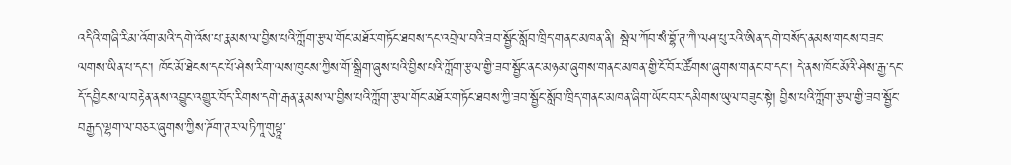འདིའི་གཞི་རིམ་འོག་མའི་དགེ་འོས་པ་རྣམས་ལ་བྱིས་པའི་ཀློག་རྩལ་གོང་མཐོར་གཏོང་ཐབས་དང་འབྲེལ་བའི་ཟབ་སྦྱོང་སློབ་ཁྲིད་གནང་མཁན་ནི། སྦེལ་ཀོབ་སཾ་བྷོ་ཊ་ཀཻ་ལཤ་པུ་རའི་ཨིན་དགེ་བསོད་ནམས་གངས་བཟང་ལགས་ཡིན་པ་དང་། ཁོང་མོ་ཐེངས་དང་པོ་ཤེས་རིག་ལས་ཁུངས་ཀྱིས་གོ་སྒྲིག་ཞུས་པའི་བྱིས་པའི་ཀློག་རྩལ་གྱི་ཟབ་སྦྱོང་ནང་མཉམ་ཞུགས་གནང་མཁན་གྱི་ངོ་བོར་ཚོགས་ཞུགས་གནང་བ་དང་། དེ་ནས་ཁོང་མོའི་ཤེས་རྒྱ་དང་དོ་དབྱིངས་ལ་བརྟེན་ནས་འབྱུང་འགྱུར་བོད་རིགས་དགེ་རྒན་རྣམས་ལ་བྱིས་པའི་ཀློག་རྩལ་གོང་མཐོར་གཏོང་ཐབས་ཀྱི་ཟབ་སྦྱོང་སློབ་ཁྲིད་གནང་མཁན་ཞིག་ཡོང་བར་དམིགས་ཡུལ་བཟུང་སྟེ། བྱིས་པའི་ཀློག་རྩལ་གྱི་ཟབ་སྦྱོང་བརྒྱད་ལྷག་ལ་བཅར་ཞུགས་ཀྱིས་ཌོག་ཊར་ལཏིཀཱ་གུཔྟཱ་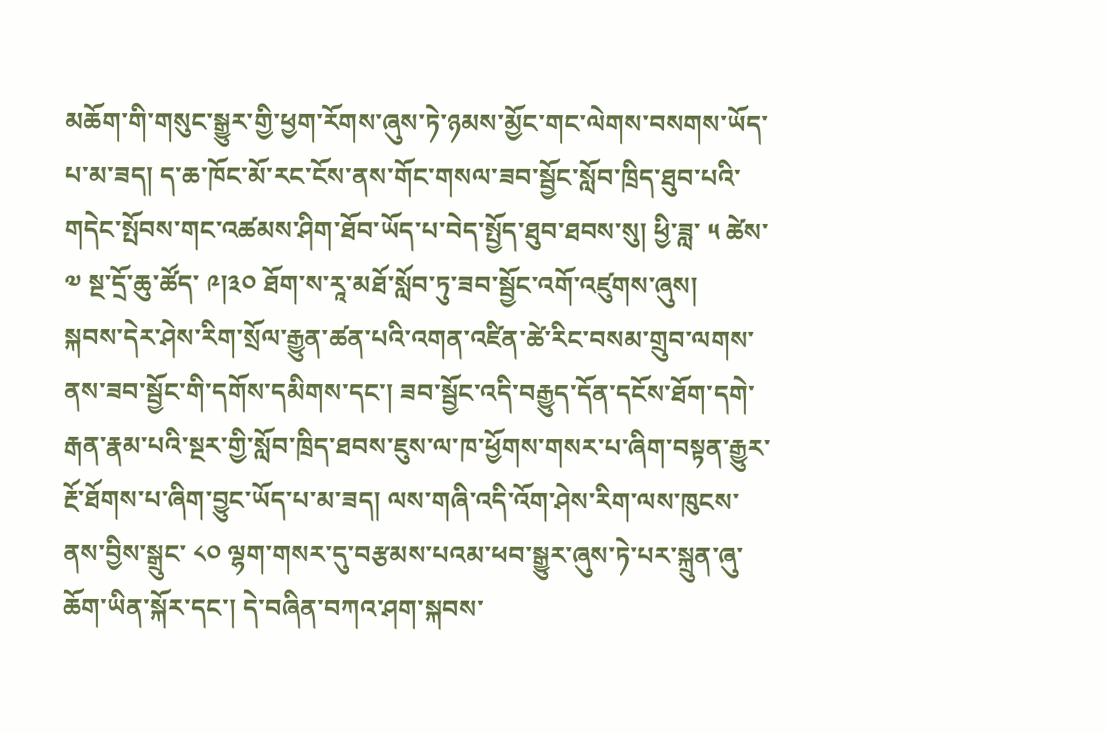མཆོག་གི་གསུང་སྒྱུར་གྱི་ཕྱག་རོགས་ཞུས་ཏེ་ཉམས་མྱོང་གང་ལེགས་བསགས་ཡོད་པ་མ་ཟད། ད་ཆ་ཁོང་མོ་རང་ངོས་ནས་གོང་གསལ་ཟབ་སྦྱོང་སློབ་ཁྲིད་ཐུབ་པའི་གདེང་སྤོབས་གང་འཚམས་ཤིག་ཐོབ་ཡོད་པ་བེད་སྤྱོད་ཐུབ་ཐབས་སུ། ཕྱི་ཟླ་ ༥ ཚེས་ ༧ སྔ་དྲོ་ཆུ་ཚོད་ ༩།༣༠ ཐོག་ས་རཱ་མཐོ་སློབ་ཏུ་ཟབ་སྦྱོང་འགོ་འཛུགས་ཞུས།
སྐབས་དེར་ཤེས་རིག་སྲོལ་རྒྱུན་ཚན་པའི་འགན་འཛིན་ཚེ་རིང་བསམ་གྲུབ་ལགས་ནས་ཟབ་སྦྱོང་གི་དགོས་དམིགས་དང་། ཟབ་སྦྱོང་འདི་བརྒྱུད་དོན་དངོས་ཐོག་དགེ་རྒན་རྣམ་པའི་སྔར་གྱི་སློབ་ཁྲིད་ཐབས་ཇུས་ལ་ཁ་ཕྱོགས་གསར་པ་ཞིག་བསྟན་རྒྱུར་རྔོ་ཐོགས་པ་ཞིག་བྱུང་ཡོད་པ་མ་ཟད། ལས་གཞི་འདི་འོག་ཤེས་རིག་ལས་ཁུངས་ནས་བྱིས་སྒྲུང་ ༨༠ ལྷག་གསར་དུ་བརྩམས་པའམ་ཕབ་སྒྱུར་ཞུས་ཏེ་པར་སྐྲུན་ཞུ་ཆོག་ཡིན་སྐོར་དང་། དེ་བཞིན་བཀའ་ཤག་སྐབས་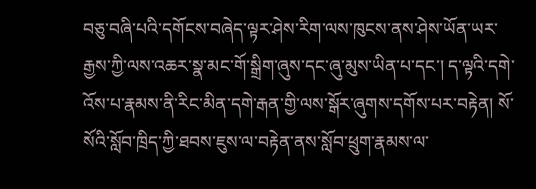བཅུ་བཞི་པའི་དགོངས་བཞེད་ལྟར་ཤེས་རིག་ལས་ཁུངས་ནས་ཤེས་ཡོན་ཡར་རྒྱས་ཀྱི་ལས་འཆར་སྣ་མང་གོ་སྒྲིག་ཞུས་དང་ཞུ་མུས་ཡིན་པ་དང་། ད་ལྟའི་དགེ་འོས་པ་རྣམས་ནི་རིང་མིན་དགེ་རྒན་གྱི་ལས་སྒོར་ཞུགས་དགོས་པར་བརྟེན། སོ་སོའི་སློབ་ཁྲིད་ཀྱི་ཐབས་ཇུས་ལ་བརྟེན་ནས་སློབ་ཕྲུག་རྣམས་ལ་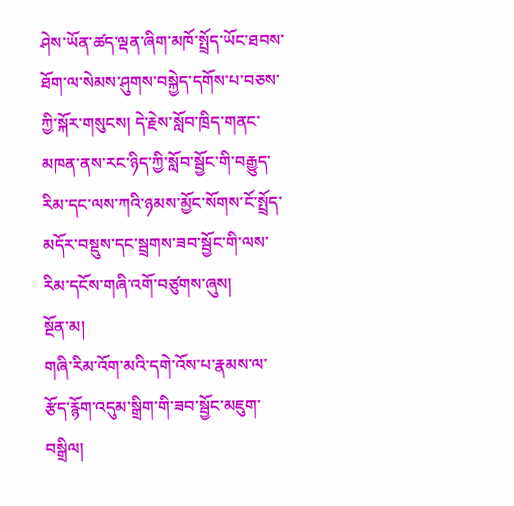ཤེས་ཡོན་ཚད་ལྡན་ཞིག་མཁོ་སྤྲོད་ཡོང་ཐབས་ཐོག་ལ་སེམས་ཤུགས་བསྐྱེད་དགོས་པ་བཅས་ཀྱི་སྐོར་གསུངས། དེ་རྗེས་སློབ་ཁྲིད་གནང་མཁན་ནས་རང་ཉིད་ཀྱི་སློབ་སྦྱོང་གི་བརྒྱུད་རིམ་དང་ལས་ཀའི་ཉམས་མྱོང་སོགས་ངོ་སྤྲོད་མདོར་བསྡུས་དང་སྦྲགས་ཟབ་སྦྱོང་གི་ལས་རིམ་དངོས་གཞི་འགོ་བཙུགས་ཞུས།
སྔོན་མ།
གཞི་རིམ་འོག་མའི་དགེ་འོས་པ་རྣམས་ལ་རྩོད་རྙོག་འདུམ་སྒྲིག་གི་ཟབ་སྦྱོང་མཇུག་བསྒྲིལ།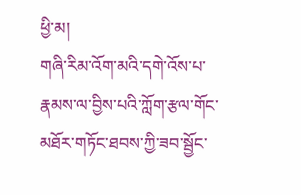ཕྱི་མ།
གཞི་རིམ་འོག་མའི་དགེ་འོས་པ་རྣམས་ལ་བྱིས་པའི་ཀློག་རྩལ་གོང་མཐོར་གཏོང་ཐབས་ཀྱི་ཟབ་སྦྱོང་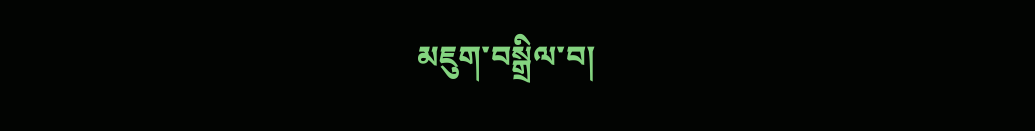མཇུག་བསྒྲིལ་བ།